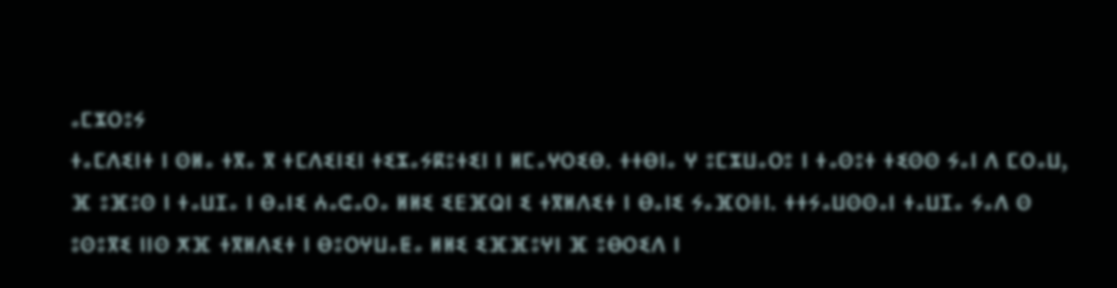ⴰⵎⵣⵔⵓⵢ
ⵜⴰⵎⴷⵉⵏⵜ ⵏ ⵙⵍⴰ ⵜⴳⴰ ⴳ ⵜⵎⴷⵉⵏⵉⵏ ⵜⵉⵣⴰⵢⴽⵓⵜⵉⵏ ⵏ ⵍⵎⴰⵖⵔⵉⴱ. ⵜⵜⴱⵏⴰ ⵖ ⵓⵎⵣⵡⴰⵔⵓ ⵏ ⵜⴰⵙⵓⵜ ⵜⵉⵙⵙ ⵢⴰⵏ ⴷ ⵎⵔⴰⵡ, ⴼ ⵓⴼⵓⵙ ⵏ ⵜⴰⵡⵊⴰ ⵏ ⴱⴰⵏⵉ ⵄⴰⵛⴰⵔⴰ ⵍⵍⵉ ⵉⴹⴼⵕⵏ ⵉ ⵜⴳⵍⴷⵉⵜ ⵏ ⴱⴰⵏⵉ ⵢⴰⴼⵔⴻⵏ. ⵜⵜⵢⴰⵡⵙⵙⴰⵏ ⵜⴰⵡⵊⴰ ⵢⴰⴷ ⵙ ⵓⵙⵓⴳⵉ ⵏⵏⵙ ⵅⴼ ⵜⴳⵍⴷⵉⵜ ⵏ ⴱⵓⵔⵖⵡⴰⵟⴰ ⵍⵍⵉ ⵉⴼⴼⵓⵖⵏ ⴼ ⵓⴱⵔⵉⴷ ⵏ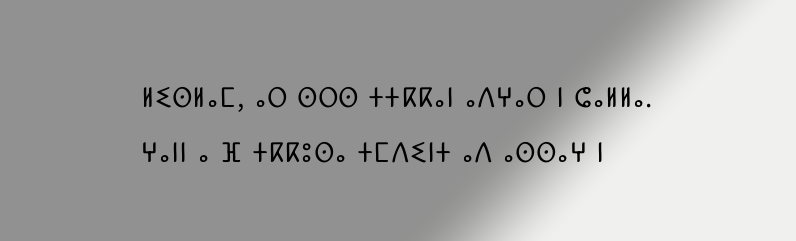ⵍⵉⵙⵍⴰⵎ, ⴰⵔ ⵙⵔⵙ ⵜⵜⴽⴽⴰⵏ ⴰⴷⵖⴰⵔ ⵏ ⵛⴰⵍⵍⴰ. ⵖⴰⵏⵏ ⴰ ⴼ ⵜⴽⴽⵓⵙⴰ ⵜⵎⴷⵉⵏⵜ ⴰⴷ ⴰⵙⵙⴰⵖ ⵏ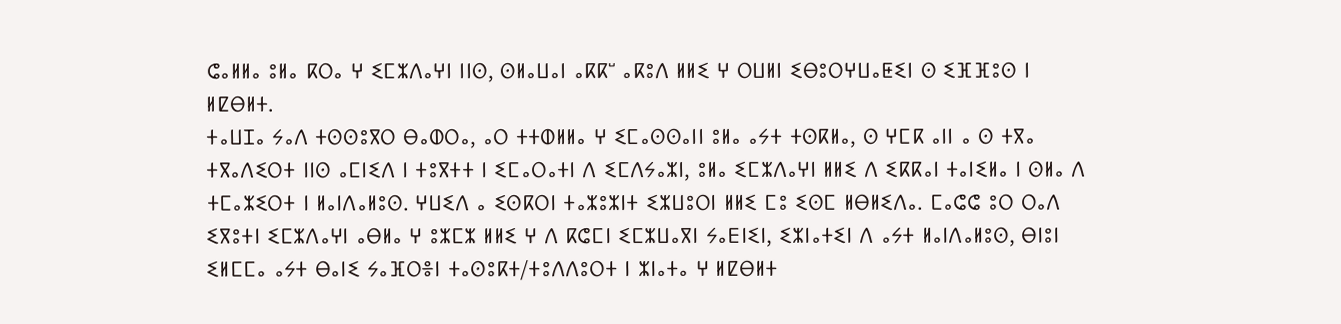ⵛⴰⵍⵍⴰ ⵓⵍⴰ ⴽⵔⴰ ⵖ ⵉⵎⵣⴷⴰⵖⵏ ⵏⵏⵙ, ⵙⵍⴰⵡⴰⵏ ⴰⴽⴽⵯ ⴰⴽⵓⴷ ⵍⵍⵉ ⵖ ⵔⵡⵍⵏ ⵉⴱⵓⵔⵖⵡⴰⵟⵉⵏ ⵙ ⵉⴼⴼⵓⵙ ⵏ ⵍⵇⴱⵍⵜ.
ⵜⴰⵡⵊⴰ ⵢⴰⴷ ⵜⵙⵙⵓⴳⵔ ⴱⴰⵀⵔⴰ, ⴰⵔ ⵜⵜⵀⵍⵍⴰ ⵖ ⵉⵎⴰⵙⵙⴰⵏⵏ ⵓⵍⴰ ⴰⵢⵜ ⵜⵙⴽⵍⴰ, ⵙ ⵖⵎⴽ ⴰⵏⵏ ⴰ ⵙ ⵜⴳⴰ ⵜⴳⴰⴷⵉⵔⵜ ⵏⵏⵙ ⴰⵎⵏⵉⴷ ⵏ ⵜⵓⴳⵜⵜ ⵏ ⵉⵎⴰⵔⴰⵜⵏ ⴷ ⵉⵎⴷⵢⴰⵣⵏ, ⵓⵍⴰ ⵉⵎⵣⴷⴰⵖⵏ ⵍⵍⵉ ⴷ ⵉⴽⴽⴰⵏ ⵜⴰⵏⵉⵍⴰ ⵏ ⵙⵍⴰ ⴷ ⵜⵎⴰⵣⵉⵔⵜ ⵏ ⵍⴰⵏⴷⴰⵍⵓⵙ. ⵖⵡⵉⴷ ⴰ ⵉⵙⴽⵔⵏ ⵜⴰⵣⵓⵣⵏⵜ ⵉⵣⵡⵓⵔⵏ ⵍⵍⵉ ⵎⵓ ⵉⵙⵎ ⵍⴱⵍⵉⴷⴰ. ⵎⴰⵛⵛ ⵓⵔ ⵔⴰⴷ ⵉⴳⵓⵜⵏ ⵉⵎⵣⴷⴰⵖⵏ ⴰⴱⵍⴰ ⵖ ⵓⵣⵎⵣ ⵍⵍⵉ ⵖ ⴷ ⴽⵛⵎⵏ ⵉⵎⵣⵡⴰⴳⵏ ⵢⴰⴹⵏⵉⵏ, ⵉⵣⵏⴰⵜⵉⵏ ⴷ ⴰⵢⵜ ⵍⴰⵏⴷⴰⵍⵓⵙ, ⴱⵏⵓⵏ ⵉⵍⵎⵎⴰ ⴰⵢⵜ ⴱⴰⵏⵉ ⵢⴰⴼⵔⴻⵏ ⵜⴰⵙⵓⴽⵜ/ⵜⵓⴷⴷⵓⵔⵜ ⵏ ⵣⵏⴰⵜⴰ ⵖ ⵍⵇⴱⵍⵜ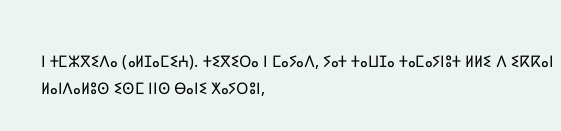ⵏ ⵜⵎⵣⴳⵉⴷⴰ (ⴰⵍⵊⴰⵎⵉⵄ). ⵜⵉⴳⵉⵔⴰ ⵏ ⵎⴰⵢⴰⴷ, ⵢⴰⵜ ⵜⴰⵡⵊⴰ ⵜⴰⵎⴰⵢⵏⵓⵜ ⵍⵍⵉ ⴷ ⵉⴽⴽⴰⵏ ⵍⴰⵏⴷⴰⵍⵓⵙ ⵉⵙⵎ ⵏⵏⵙ ⴱⴰⵏⵉ ⵅⴰⵢⵔⵓⵏ,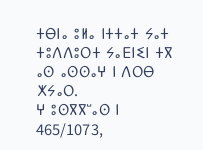ⵜⴱⵏⴰ ⵓⵍⴰ ⵏⵜⵜⴰⵜ ⵢⴰⵜ ⵜⵓⴷⴷⵓⵔⵜ ⵢⴰⴹⵏⵉⵏ ⵜⴳ ⴰⵙ ⴰⵙⵙⴰⵖ ⵏ ⴷⵔⴱ ⵅⵢⴰⵔ.
ⵖ ⵓⵙⴳⴳⵯⴰⵙ ⵏ 465/1073,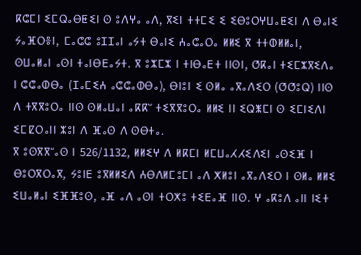ⴽⵛⵎⵏ ⵉⵎⵕⴰⴱⵟⵉⵏ ⵙ ⵓⴷⵖⴰ ⴰⴷ, ⴳⵉⵏ ⵜⵜⵎⵉ ⵉ ⵉⴱⵓⵔⵖⵡⴰⵟⵉⵏ ⴷ ⴱⴰⵏⵉ ⵢⴰⴼⵔⴻⵏ, ⵎⴰⵛⵛ ⵓⵊⵊⴰⵏ ⴰⵢⵜ ⴱⴰⵏⵉ ⵄⴰⵛⴰⵔⴰ ⵍⵍⵉ ⴳ ⵜⵜⵀⵍⵍⴰⵏ, ⵙⵡⴰⵍⴰⵏ ⴰⵙⵏ ⵜⴰⵏⴱⴹⴰⵢⵜ. ⴳ ⵓⵣⵎⵣ ⵏ ⵜⵏⴱⴰⴹⵜ ⵏⵏⵙⵏ, ⵚⴽⴰⵏ ⵜⵉⵎⵣⴳⵉⴷⴰ ⵏ ⵛⵛⴰⵀⴱⴰ (ⵊⴰⵎⵉⵄ ⴰⵛⵛⴰⵀⴱⴰ), ⴱⵏⵓⵏ ⵉ ⵙⵍⴰ ⴰⴳⴰⴷⵉⵔ (ⵚⵚⵓⵕ) ⵏⵏⵙ ⴷ ⵜⴳⴳⵓⵔⴰ ⵏⵏⵙ ⵙⵍⴰⵡⴰⵏ ⴰⴽⴽⵯ ⵜⵉⴳⴳⵓⵔⴰ ⵍⵍⵉ ⵏⵏ ⵉⵕⵥⵎⵏ ⵙ ⵉⵎⵏⵉⴷⵏ ⵉⵎⵇⵔⴰⵏⵏ ⵣⵓⵏ ⴷ ⴼⴰⵙ ⴷ ⵙⴱⵜⴰ.
ⴳ ⵓⵙⴳⴳⵯⴰⵙ ⵏ 526/1132, ⵍⵍⵉⵖ ⴷ ⵍⴽⵎⵏ ⵍⵎⵡⴰⵃⵃⵉⴷⵉⵏ ⴰⵙⵉⴼ ⵏ ⴱⵓⵔⴳⵔⴰⴳ, ⵢⵓⵏⴹ ⵓⴳⵍⵍⵉⴷ ⵄⴱⴷⵍⵎⵓⵎⵏ ⴰⴷ ⵅⵍⵓⵏ ⴰⴳⴰⴷⵉⵔ ⵏ ⵙⵍⴰ ⵍⵍⵉ ⵉⵡⴰⵍⴰⵏ ⵉⴼⴼⵓⵙ, ⴰⴼ ⴰⴷ ⴰⵙⵏ ⵜⵔⵅⵓ ⵜⵉⴹⴰⴼ ⵏⵏⵙ. ⵖ ⴰⴽⵓⴷ ⴰⵏⵏ ⵏⵉⵜ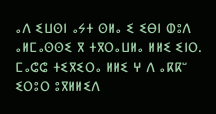ⴰⴷ ⵉⵡⵙⵏ ⴰⵢⵜ ⵙⵍⴰ ⵉ ⵉⴱⵏ ⵀⵓⴷ ⴰⵍⵎⴰⵙⵙⵉ ⴳ ⵜⴳⵔⴰⵡⵍⴰ ⵍⵍⵉ ⵉⵏⵔ. ⵎⴰⵛⵛ ⵜⵉⴳⵉⵔⴰ ⵍⵍⵉ ⵖ ⴷ ⴰⴽⴽⵯ ⵉⵔⵓⵔ ⵓⴳⵍⵍⵉⴷ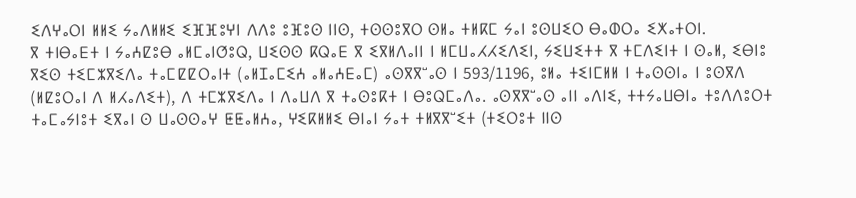ⵉⴷⵖⴰⵔⵏ ⵍⵍⵉ ⵢⴰⴷⵍⵍⵉ ⵉⴼⴼⵓⵖⵏ ⴷⴷⵓ ⵓⴼⵓⵙ ⵏⵏⵙ, ⵜⵙⵙⵓⴳⵔ ⵙⵍⴰ ⵜⵍⴽⵎ ⵢⴰⵏ ⵓⵙⵡⵉⵔ ⴱⴰⵀⵔⴰ ⵉⵅⴰⵜⵔⵏ.
ⴳ ⵜⵏⴱⴰⴹⵜ ⵏ ⵢⴰⵄⵇⵓⴱ ⴰⵍⵎⴰⵏⵚⵓⵕ, ⵡⵉⵙⵙ ⴽⵕⴰⴹ ⴳ ⵉⴳⵍⴷⴰⵏⵏ ⵏ ⵍⵎⵡⴰⵃⵃⵉⴷⵉⵏ, ⵢⵉⵡⵉⵜⵜ ⴳ ⵜⵎⴷⵉⵏⵜ ⵏ ⵙⴰⵍ, ⵉⴱⵏⵓ ⴳⵉⵙ ⵜⵉⵎⵣⴳⵉⴷⴰ ⵜⴰⵎⵇⵇⵔⴰⵏⵜ (ⴰⵍⵊⴰⵎⵉⵄ ⴰⵍⴰⵄⴹⴰⵎ) ⴰⵙⴳⴳⵯⴰⵙ ⵏ 593/1196, ⵓⵍⴰ ⵜⵉⵏⵎⵍⵍ ⵏ ⵜⴰⵙⵙⵏⴰ ⵏ ⵓⵙⴳⴷ (ⵍⵇⵓⵔⴰⵏ ⴷ ⵍⵃⴰⴷⵉⵜ), ⴷ ⵜⵎⵣⴳⵉⴷⴰ ⵏ ⴷⴰⵡⴷ ⴳ ⵜⴰⵙⵓⴽⵜ ⵏ ⴱⵓⵕⵎⴰⴷⴰ. ⴰⵙⴳⴳⵯⴰⵙ ⴰⵏⵏ ⴰⴷⵏⵉ, ⵜⵜⵢⴰⵡⴱⵏⴰ ⵜⵓⴷⴷⵓⵔⵜ ⵜⴰⵎⴰⵢⵏⵓⵜ ⵉⴳⴰⵏ ⵙ ⵡⴰⵙⵙⴰⵖ ⵟⵟⴰⵍⵄⴰ, ⵖⵉⴽⵍⵍⵉ ⴱⵏⴰⵏ ⵢⴰⵜ ⵜⵍⴳⴳⵯⵉⵜ (ⵜⵉⵔⵓⵜ ⵏⵏⵙ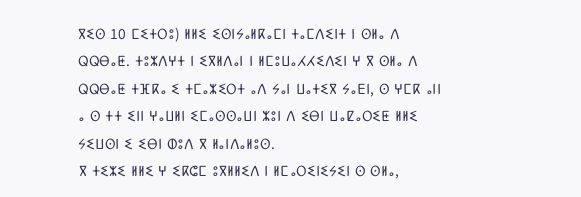ⴳⵉⵙ 10 ⵎⵉⵜⵔⵓ) ⵍⵍⵉ ⵉⵙⵏⵢⴰⵍⴽⴰⵎⵏ ⵜⴰⵎⴷⵉⵏⵜ ⵏ ⵙⵍⴰ ⴷ ⵕⵕⴱⴰⵟ. ⵜⵓⵣⴷⵖⵜ ⵏ ⵉⴳⵍⴷⴰⵏ ⵏ ⵍⵎⵓⵡⴰⵃⵃⵉⴷⵉⵏ ⵖ ⴳ ⵙⵍⴰ ⴷ ⵕⵕⴱⴰⵟ ⵜⴼⴽⴰ ⵉ ⵜⵎⴰⵣⵉⵔⵜ ⴰⴷ ⵢⴰⵏ ⵡⴰⵜⵉⴳ ⵢⴰⴹⵏ, ⵙ ⵖⵎⴽ ⴰⵏⵏ ⴰ ⵙ ⵜⵜ ⵉⵏⵏ ⵖⴰⵡⵍⵏ ⵉⵎⴰⵙⵙⴰⵡⵏ ⵣⵓⵏ ⴷ ⵉⴱⵏ ⵡⴰⵇⴰⵔⵉⵟ ⵍⵍⵉ ⵢⵉⵡⵙⵏ ⵉ ⵉⴱⵏ ⵀⵓⴷ ⴳ ⵍⴰⵏⴷⴰⵍⵓⵙ.
ⴳ ⵜⵉⵣⵉ ⵍⵍⵉ ⵖ ⵉⴽⵛⵎ ⵓⴳⵍⵍⵉⴷ ⵏ ⵍⵎⴰⵔⵉⵏⵉⵢⵉⵏ ⵙ ⵙⵍⴰ,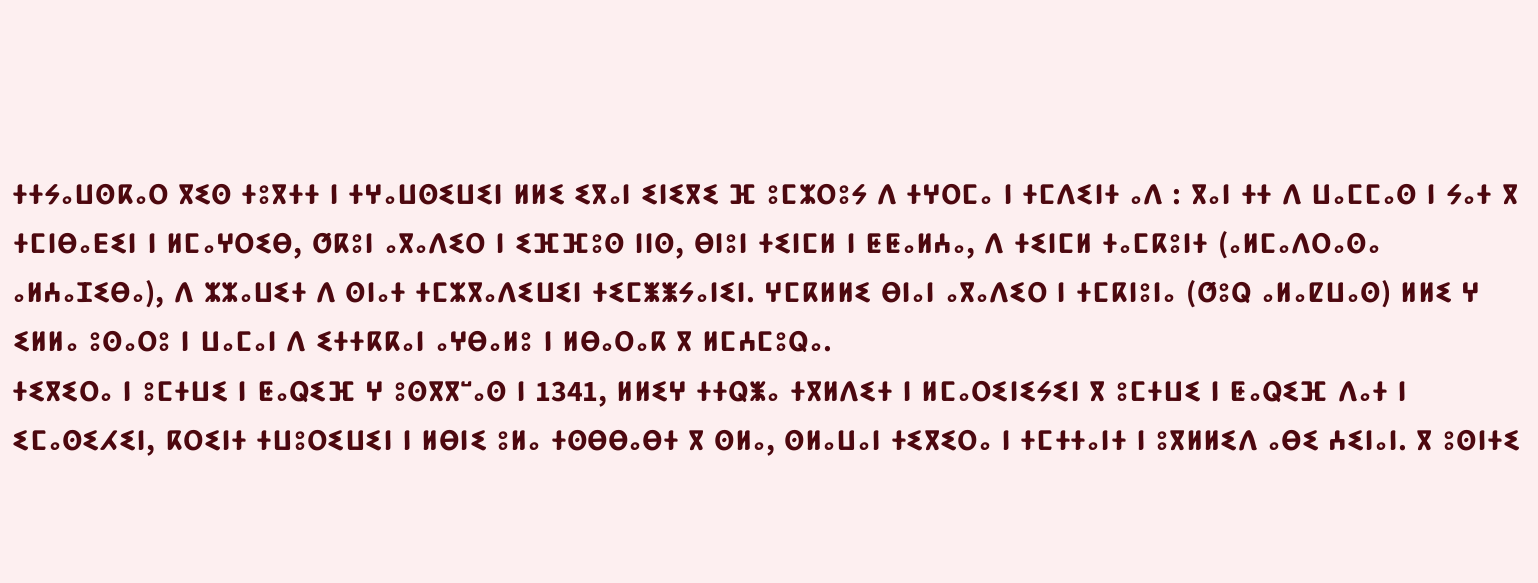ⵜⵜⵢⴰⵡⵙⴽⴰⵔ ⴳⵉⵙ ⵜⵓⴳⵜⵜ ⵏ ⵜⵖⴰⵡⵙⵉⵡⵉⵏ ⵍⵍⵉ ⵉⴳⴰⵏ ⵉⵏⵉⴳⵉ ⴼ ⵓⵎⵣⵔⵓⵢ ⴷ ⵜⵖⵔⵎⴰ ⵏ ⵜⵎⴷⵉⵏⵜ ⴰⴷ : ⴳⴰⵏ ⵜⵜ ⴷ ⵡⴰⵎⵎⴰⵙ ⵏ ⵢⴰⵜ ⴳ ⵜⵎⵏⴱⴰⴹⵉⵏ ⵏ ⵍⵎⴰⵖⵔⵉⴱ, ⵚⴽⵓⵏ ⴰⴳⴰⴷⵉⵔ ⵏ ⵉⴼⴼⵓⵙ ⵏⵏⵙ, ⴱⵏⵓⵏ ⵜⵉⵏⵎⵍ ⵏ ⵟⵟⴰⵍⵄⴰ, ⴷ ⵜⵉⵏⵎⵍ ⵜⴰⵎⴽⵓⵏⵜ (ⴰⵍⵎⴰⴷⵔⴰⵙⴰ ⴰⵍⵄⴰⵊⵉⴱⴰ), ⴷ ⵣⵣⴰⵡⵉⵜ ⴷ ⵙⵏⴰⵜ ⵜⵎⵣⴳⴰⴷⵉⵡⵉⵏ ⵜⵉⵎⵥⵥⵢⴰⵏⵉⵏ. ⵖⵎⴽⵍⵍⵉ ⴱⵏⴰⵏ ⴰⴳⴰⴷⵉⵔ ⵏ ⵜⵎⴽⵏⵓⵏⴰ (ⵚⵓⵕ ⴰⵍⴰⵇⵡⴰⵙ) ⵍⵍⵉ ⵖ ⵉⵍⵍⴰ ⵓⵙⴰⵔⵓ ⵏ ⵡⴰⵎⴰⵏ ⴷ ⵉⵜⵜⴽⴽⴰⵏ ⴰⵖⴱⴰⵍⵓ ⵏ ⵍⴱⴰⵔⴰⴽ ⴳ ⵍⵎⵄⵎⵓⵕⴰ.
ⵜⵉⴳⵉⵔⴰ ⵏ ⵓⵎⵜⵡⵉ ⵏ ⵟⴰⵕⵉⴼ ⵖ ⵓⵙⴳⴳⵯⴰⵙ ⵏ 1341, ⵍⵍⵉⵖ ⵜⵜⵕⵥⴰ ⵜⴳⵍⴷⵉⵜ ⵏ ⵍⵎⴰⵔⵉⵏⵉⵢⵉⵏ ⴳ ⵓⵎⵜⵡⵉ ⵏ ⵟⴰⵕⵉⴼ ⴷⴰⵜ ⵏ ⵉⵎⴰⵙⵉⵃⵉⵏ, ⴽⵔⵉⵏⵜ ⵜⵡⵓⵔⵉⵡⵉⵏ ⵏ ⵍⴱⵏⵉ ⵓⵍⴰ ⵜⵙⴱⴱⴰⴱⵜ ⴳ ⵙⵍⴰ, ⵙⵍⴰⵡⴰⵏ ⵜⵉⴳⵉⵔⴰ ⵏ ⵜⵎⵜⵜⴰⵏⵜ ⵏ ⵓⴳⵍⵍⵉⴷ ⴰⴱⵉ ⵄⵉⵏⴰⵏ. ⴳ ⵓⵙⵏⵜⵉ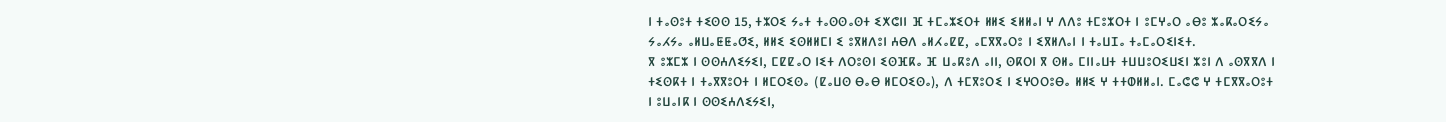ⵏ ⵜⴰⵙⵓⵜ ⵜⵉⵙⵙ 15, ⵜⵣⵔⵉ ⵢⴰⵜ ⵜⴰⵙⵙⴰⵙⵜ ⵉⵅⵛⵏⵏ ⴼ ⵜⵎⴰⵣⵉⵔⵜ ⵍⵍⵉ ⵉⵍⵍⴰⵏ ⵖ ⴷⴷⵓ ⵜⵎⵓⵣⵔⵜ ⵏ ⵓⵎⵖⴰⵔ ⴰⴱⵓ ⵣⴰⴽⴰⵔⵉⵢⴰ ⵢⴰⵃⵢⴰ ⴰⵍⵡⴰⵟⵟⴰⵚⵉ, ⵍⵍⵉ ⵉⵙⵍⵍⵎⵏ ⵉ ⵓⴳⵍⴷⵓⵏ ⵄⴱⴷ ⴰⵍⵃⴰⵇⵇ, ⴰⵎⴳⴳⴰⵔⵓ ⵏ ⵉⴳⵍⴷⴰⵏ ⵏ ⵜⴰⵡⵊⴰ ⵜⴰⵎⴰⵔⵉⵏⵉⵜ.
ⴳ ⵓⵣⵎⵣ ⵏ ⵙⵙⵄⴷⵉⵢⵉⵏ, ⵎⵇⵇⴰⵔ ⵏⵉⵜ ⴷⵔⵓⵙⵏ ⵉⵙⴼⴽⴰ ⴼ ⵡⴰⴽⵓⴷ ⴰⵏⵏ, ⵙⴽⵔⵏ ⴳ ⵙⵍⴰ ⵎⵏⵏⴰⵡⵜ ⵜⵡⵡⵓⵔⵉⵡⵉⵏ ⵣⵓⵏ ⴷ ⴰⵙⴳⴳⴷ ⵏ ⵜⵉⵙⴽⵜ ⵏ ⵜⴰⴳⴳⵓⵔⵜ ⵏ ⵍⵎⵔⵉⵙⴰ (ⵇⴰⵡⵙ ⴱⴰⴱ ⵍⵎⵔⵉⵙⴰ), ⴷ ⵜⵎⴳⵓⵔⵉ ⵏ ⵉⵖⵔⵔⵓⴱⴰ ⵍⵍⵉ ⵖ ⵜⵜⵀⵍⵍⴰⵏ. ⵎⴰⵛⵛ ⵖ ⵜⵎⴳⴳⴰⵔⵓⵜ ⵏ ⵓⵡⴰⵏⴽ ⵏ ⵙⵙⵉⵄⴷⵉⵢⵉⵏ,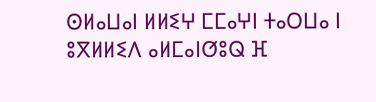ⵙⵍⴰⵡⴰⵏ ⵍⵍⵉⵖ ⵎⵎⴰⵖⵏ ⵜⴰⵔⵡⴰ ⵏ ⵓⴳⵍⵍⵉⴷ ⴰⵍⵎⴰⵏⵚⵓⵕ ⴼ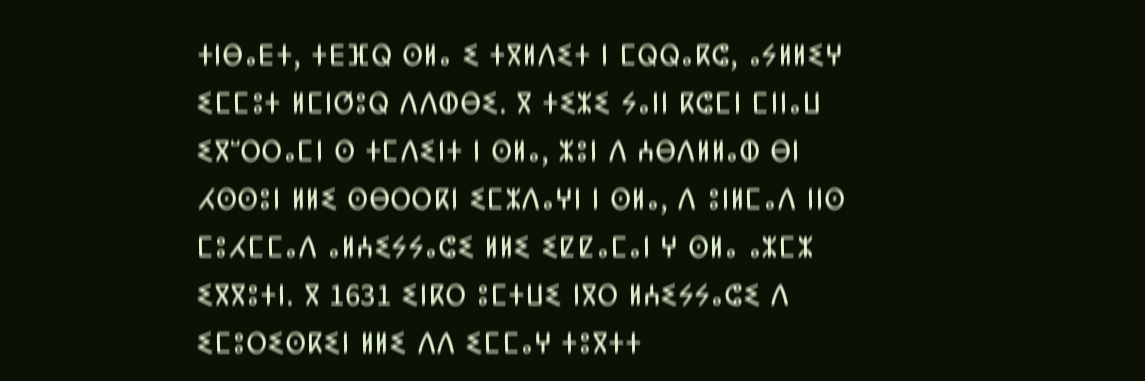ⵜⵏⴱⴰⴹⵜ, ⵜⴹⴼⵕ ⵙⵍⴰ ⵉ ⵜⴳⵍⴷⵉⵜ ⵏ ⵎⵕⵕⴰⴽⵛ, ⴰⵢⵍⵍⵉⵖ ⵉⵎⵎⵓⵜ ⵍⵎⵏⵚⵓⵕ ⴷⴷⵀⴱⵉ. ⴳ ⵜⵉⵣⵉ ⵢⴰⵏⵏ ⴽⵛⵎⵏ ⵎⵏⵏⴰⵡ ⵉⴳⵯⵔⵔⴰⵎⵏ ⵙ ⵜⵎⴷⵉⵏⵜ ⵏ ⵙⵍⴰ, ⵣⵓⵏ ⴷ ⵄⴱⴷⵍⵍⴰⵀ ⴱⵏ ⵃⵙⵙⵓⵏ ⵍⵍⵉ ⵙⴱⵔⵔⴽⵏ ⵉⵎⵣⴷⴰⵖⵏ ⵏ ⵙⵍⴰ, ⴷ ⵓⵏⵍⵎⴰⴷ ⵏⵏⵙ ⵎⵓⵃⵎⵎⴰⴷ ⴰⵍⵄⵉⵢⵢⴰⵛⵉ ⵍⵍⵉ ⵉⵇⵇⴰⵎⴰⵏ ⵖ ⵙⵍⴰ ⴰⵣⵎⵣ ⵉⴳⴳⵓⵜⵏ. ⴳ 1631 ⵉⵏⴽⵔ ⵓⵎⵜⵡⵉ ⵏⴳⵔ ⵍⵄⵉⵢⵢⴰⵛⵉ ⴷ ⵉⵎⵓⵔⵉⵙⴽⵉⵏ ⵍⵍⵉ ⴷⴷ ⵉⵎⵎⴰⵖ ⵜⵓⴳⵜⵜ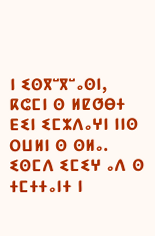ⵏ ⵉⵙⴳⵯⴳⵯⴰⵙⵏ, ⴽⵛⵎⵏ ⵙ ⵍⵇⵚⴱⵜ ⴹⵉⵏ ⵉⵎⵣⴷⴰⵖⵏ ⵏⵏⵙ ⵔⵡⵍⵏ ⵙ ⵙⵍⴰ. ⵉⵙⵎⴷ ⵉⵎⵉⵖ ⴰⴷ ⵙ ⵜⵎⵜⵜⴰⵏⵜ ⵏ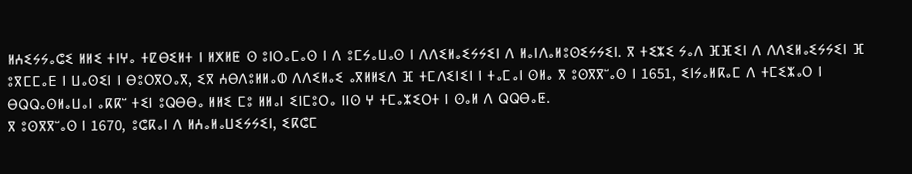ⵍⵄⵉⵢⵢⴰⵛⵉ ⵍⵍⵉ ⵜⵏⵖⴰ ⵜⵇⴱⵉⵍⵜ ⵏ ⵍⵅⵍⵟ ⵙ ⵓⵏⵔⴰⵎⴰⵙ ⵏ ⴷ ⵓⵎⵢⴰⵡⴰⵙ ⵏ ⴷⴷⵉⵍⴰⵉⵢⵢⵉⵏ ⴷ ⵍⴰⵏⴷⴰⵍⵓⵙⵉⵢⵢⵉⵏ. ⴳ ⵜⵉⵣⵉ ⵢⴰⴷ ⴼⴼⵉⵏ ⴷ ⴷⴷⵉⵍⴰⵉⵢⵢⵉⵏ ⴼ ⵓⴳⵎⵎⴰⴹ ⵏ ⵡⴰⵙⵉⵏ ⵏ ⴱⵓⵔⴳⵔⴰⴳ, ⵉⴳ ⵄⴱⴷⵓⵍⵍⴰⵀ ⴷⴷⵉⵍⴰⵉ ⴰⴳⵍⵍⵉⴷ ⴼ ⵜⵎⴷⵉⵏⵉⵏ ⵏ ⵜⴰⵎⴰⵏ ⵙⵍⴰ ⴳ ⵓⵙⴳⴳⵯⴰⵙ ⵏ 1651, ⵉⵏⵢⴰⵍⴽⴰⵎ ⴷ ⵜⵎⵉⵣⴰⵔ ⵏ ⴱⵕⵕⴰⵙⵍⴰⵡⴰⵏ ⴰⴽⴽⵯ ⵜⵉⵏ ⵓⵕⴱⴱⴰ ⵍⵍⵉ ⵎⵓ ⵍⵍⴰⵏ ⵉⵏⵎⵓⵔⴰ ⵏⵏⵙ ⵖ ⵜⵎⴰⵣⵉⵔⵜ ⵏ ⵙⴰⵍ ⴷ ⵕⵕⴱⴰⵟ.
ⴳ ⵓⵙⴳⴳⵯⴰⵙ ⵏ 1670, ⵓⵛⴽⴰⵏ ⴷ ⵍⵄⴰⵍⴰⵡⵉⵢⵢⵉⵏ, ⵉⴽⵛⵎ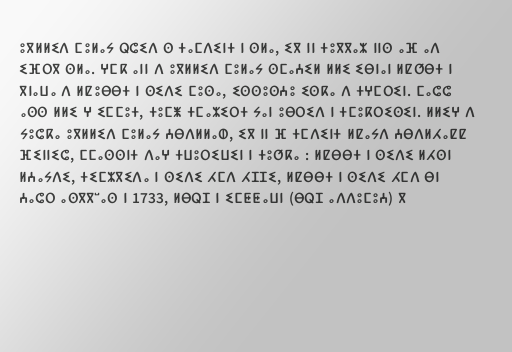ⵓⴳⵍⵍⵉⴷ ⵎⵓⵍⴰⵢ ⵕⵛⵉⴷ ⵙ ⵜⴰⵎⴷⵉⵏⵜ ⵏ ⵙⵍⴰ, ⵉⴳ ⵏⵏ ⵜⵓⴳⴳⴰⵣ ⵏⵏⵙ ⴰⴼ ⴰⴷ ⵉⴼⵔⴳ ⵙⵍⴰ. ⵖⵎⴽ ⴰⵏⵏ ⴷ ⵓⴳⵍⵍⵉⴷ ⵎⵓⵍⴰⵢ ⵙⵎⴰⵄⵉⵍ ⵍⵍⵉ ⵉⴱⵏⴰⵏ ⵍⵇⵚⴱⵜ ⵏ ⴳⵏⴰⵡⴰ ⴷ ⵍⵇⵓⴱⴱⵜ ⵏ ⵙⵉⴷⵉ ⵎⵓⵙⴰ, ⵉⵙⵙⵓⵙⵄⵓ ⵉⵙⴽⴰ ⴷ ⵜⵖⵎⵔⵉⵏ. ⵎⴰⵛⵛ ⴰⵙⵙ ⵍⵍⵉ ⵖ ⵉⵎⵎⵓⵜ, ⵜⵓⵎⵥ ⵜⵎⴰⵣⵉⵔⵜ ⵢⴰⵏ ⵓⴱⵔⵉⴷ ⵏ ⵜⵎⵓⴽⵔⵉⵙⵉⵏ. ⵍⵍⵉⵖ ⴷ ⵢⵓⵛⴽⴰ ⵓⴳⵍⵍⵉⴷ ⵎⵓⵍⴰⵢ ⵄⴱⴷⵍⵍⴰⵀ, ⵉⴳ ⵏⵏ ⴼ ⵜⵎⴷⵉⵏⵜ ⵍⵇⴰⵢⴷ ⵄⴱⴷⵍⵃⴰⵇⵇ ⴼⵉⵏⵏⵉⵛ, ⵎⵎⴰⵙⵙⵏⵜ ⴷⴰⵖ ⵜⵡⵓⵔⵉⵡⵉⵏ ⵏ ⵜⵓⵚⴽⴰ : ⵍⵇⴱⴱⵜ ⵏ ⵙⵉⴷⵉ ⵍⵃⵙⵏ ⵍⵄⴰⵢⴷⵉ, ⵜⵉⵎⵣⴳⵉⴷⴰ ⵏ ⵙⵉⴷⵉ ⵃⵎⴷ ⵃⵊⵊⵉ, ⵍⵇⴱⴱⵜ ⵏ ⵙⵉⴷⵉ ⵃⵎⴷ ⴱⵏ ⵄⴰⵛⵔ ⴰⵙⴳⴳⵯⴰⵙ ⵏ 1733, ⵍⴱⵕⵊ ⵏ ⵉⵎⵟⵟⴰⵡⵏ (ⴱⵕⵊ ⴰⴷⴷⵓⵎⵓⵄ) ⴳ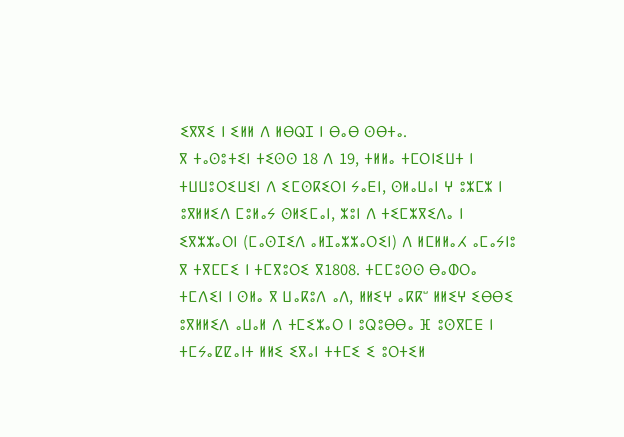ⵉⴳⴳⵉ ⵏ ⵉⵍⵍ ⴷ ⵍⴱⵕⵊ ⵏ ⴱⴰⴱ ⵙⴱⵜⴰ.
ⴳ ⵜⴰⵙⵓⵜⵉⵏ ⵜⵉⵙⵙ 18 ⴷ 19, ⵜⵍⵍⴰ ⵜⵎⵔⵏⵉⵡⵜ ⵏ ⵜⵡⵡⵓⵔⵉⵡⵉⵏ ⴷ ⵉⵎⵙⴽⵉⵔⵏ ⵢⴰⴹⵏ, ⵙⵍⴰⵡⴰⵏ ⵖ ⵓⵣⵎⵣ ⵏ ⵓⴳⵍⵍⵉⴷ ⵎⵓⵍⴰⵢ ⵙⵍⵉⵎⴰⵏ, ⵣⵓⵏ ⴷ ⵜⵉⵎⵣⴳⵉⴷⴰ ⵏ ⵉⴳⵣⵣⴰⵔⵏ (ⵎⴰⵙⵊⵉⴷ ⴰⵍⵊⴰⵣⵣⴰⵔⵉⵏ) ⴷ ⵍⵎⵍⵍⴰⵃ ⴰⵎⴰⵢⵏⵓ ⴳ ⵜⴳⵎⵎⵉ ⵏ ⵜⵎⴳⵓⵔⵉ ⴳ1808. ⵜⵎⵎⵓⵙⵙ ⴱⴰⵀⵔⴰ ⵜⵎⴷⵉⵏ ⵏ ⵙⵍⴰ ⴳ ⵡⴰⴽⵓⴷ ⴰⴷ, ⵍⵍⵉⵖ ⴰⴽⴽⵯ ⵍⵍⵉⵖ ⵉⴱⴱⵉ ⵓⴳⵍⵍⵉⴷ ⴰⵡⴰⵍ ⴷ ⵜⵎⵉⵣⴰⵔ ⵏ ⵓⵕⵓⴱⴱⴰ ⴼ ⵓⵙⴳⵎⴹ ⵏ ⵜⵎⵢⴰⵇⵇⴰⵏⵜ ⵍⵍⵉ ⵉⴳⴰⵏ ⵜⵜⵎⵉ ⵉ ⵓⵔⵜⵉⵍ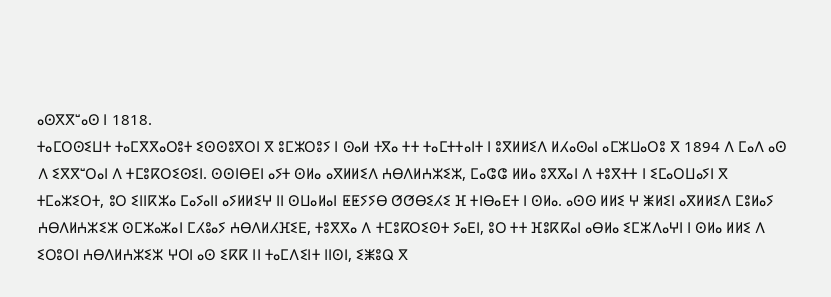ⴰⵙⴳⴳⵯⴰⵙ ⵏ 1818.
ⵜⴰⵎⵔⵙⵉⵡⵜ ⵜⴰⵎⴳⴳⴰⵔⵓⵜ ⵉⵙⵙⵓⴳⵔⵏ ⴳ ⵓⵎⵣⵔⵓⵢ ⵏ ⵙⴰⵍ ⵜⴳⴰ ⵜⵜ ⵜⴰⵎⵜⵜⴰⵏⵜ ⵏ ⵓⴳⵍⵍⵉⴷ ⵍⵃⴰⵙⴰⵏ ⴰⵎⵣⵡⴰⵔⵓ ⴳ 1894 ⴷ ⵎⴰⴷ ⴰⵙ ⴷ ⵉⴳⴳⵯⵔⴰⵏ ⴷ ⵜⵎⵓⴽⵔⵉⵙⵉⵏ. ⵙⵙⵏⴱⴹⵏ ⴰⵢⵜ ⵙⵍⴰ ⴰⴳⵍⵍⵉⴷ ⵄⴱⴷⵍⵄⵣⵉⵣ, ⵎⴰⵛⵛ ⵍⵍⴰ ⵓⴳⴳⴰⵏ ⴷ ⵜⵓⴳⵜⵜ ⵏ ⵉⵎⴰⵔⵡⴰⵢⵏ ⴳ ⵜⵎⴰⵣⵉⵔⵜ, ⵓⵔ ⵉⵏⵏⴽⵣⴰ ⵎⴰⵢⴰⵏⵏ ⴰⵢⵍⵍⵉⵖ ⵏⵏ ⵙⵡⴰⵍⴰⵏ ⵟⵟⵢⵢⴱ ⵚⵚⴱⵉⵃⵉ ⴼ ⵜⵏⴱⴰⴹⵜ ⵏ ⵙⵍⴰ. ⴰⵙⵙ ⵍⵍⵉ ⵖ ⵥⵍⵉⵏ ⴰⴳⵍⵍⵉⴷ ⵎⵓⵍⴰⵢ ⵄⴱⴷⵍⵄⵣⵉⵣ ⵙⵎⵣⴰⵣⴰⵏ ⵎⵃⵓⴰⵢ ⵄⴱⴷⵍⵃⴼⵉⴹ, ⵜⵓⴳⴳⴰ ⴷ ⵜⵎⵓⴽⵔⵉⵙⵜ ⵢⴰⴹⵏ, ⵓⵔ ⵜⵜ ⴼⵓⴽⴽⴰⵏ ⴰⴱⵍⴰ ⵉⵎⵣⴷⴰⵖⵏ ⵏ ⵙⵍⴰ ⵍⵍⵉ ⴷ ⵉⵔⵓⵔⵏ ⵄⴱⴷⵍⵄⵣⵉⵣ ⵖⵔⵏ ⴰⵙ ⵉⴽⴽ ⵏⵏ ⵜⴰⵎⴷⵉⵏⵜ ⵏⵏⵙⵏ, ⵉⵥⵓⵕ ⴳ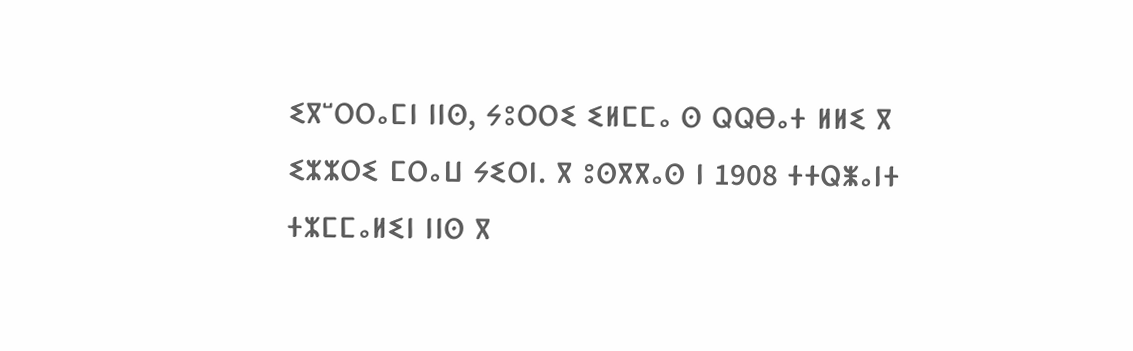ⵉⴳⵯⵔⵔⴰⵎⵏ ⵏⵏⵙ, ⵢⵓⵔⵔⵉ ⵉⵍⵎⵎⴰ ⵙ ⵕⵕⴱⴰⵜ ⵍⵍⵉ ⴳ ⵉⵣⵣⵔⵉ ⵎⵔⴰⵡ ⵢⵉⵔⵏ. ⴳ ⵓⵙⴳⴳⴰⵙ ⵏ 1908 ⵜⵜⵕⵥⴰⵏⵜ ⵜⵣⵎⵎⴰⵍⵉⵏ ⵏⵏⵙ ⴳ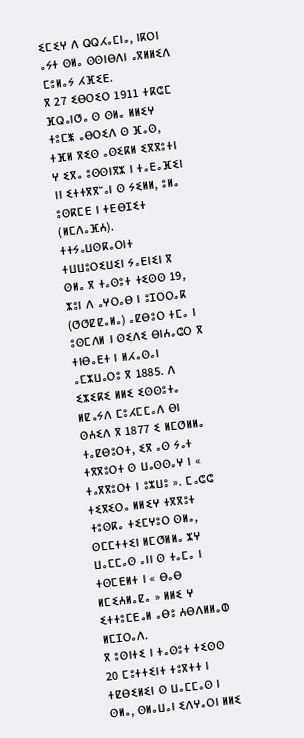ⵉⵎⵉⵖ ⴷ ⵕⵕⵃⴰⵎⵏⴰ, ⵏⴽⵔⵏ ⴰⵢⵜ ⵙⵍⴰ ⵙⵙⵏⴱⴷⵏ ⴰⴳⵍⵍⵉⴷ ⵎⵓⵍⴰⵢ ⵃⴼⵉⴹ.
ⴳ 27 ⵉⴱⵔⵉⵔ 1911 ⵜⴽⵛⵎ ⴼⵕⴰⵏⵚⴰ ⵙ ⵙⵍⴰ ⵍⵍⵉⵖ ⵜⵓⵎⵥ ⴰⴱⵔⵉⴷ ⵙ ⴼⴰⵙ, ⵜⴼⵍ ⴳⵉⵙ ⴰⵙⵉⴽⵍ ⵉⴳⴳⵓⵜⵏ ⵖ ⵉⴳⴰ ⵓⵙⵙⵏⴳⵣ ⵏ ⵜⴰⴹⴰⴼⵉⵏ ⵏⵏ ⵉⵜⵜⴳⴳⵯⴰⵏ ⵙ ⵢⵉⵍⵍ, ⵓⵍⴰ ⵓⵙⴽⵎⴹ ⵏ ⵜⴹⴱⵊⵉⵜ (ⵍⵎⴷⴰⴼⵄ).
ⵜⵜⵢⴰⵡⵙⴽⴰⵔⵏⵜ ⵜⵡⵡⵓⵔⵉⵡⵉⵏ ⵢⴰⴹⵏⵉⵏ ⴳ ⵙⵍⴰ ⴳ ⵜⴰⵙⵓⵜ ⵜⵉⵙⵙ 19, ⵣⵓⵏ ⴷ ⴰⵖⵔⴰⴱ ⵏ ⵓⵊⵔⵔⴰⴽ (ⵚⵚⵇⵇⴰⵍⴰ) ⴰⵇⴱⵓⵔ ⵜⵎⴰ ⵏ ⵓⵙⵎⴷⵍ ⵏ ⵙⵉⴷⵉ ⴱⵏⵄⴰⵛⵔ ⴳ ⵜⵏⴱⴰⴹⵜ ⵏ ⵍⵃⴰⵙⴰⵏ ⴰⵎⵣⵡⴰⵔⵓ ⴳ 1885. ⴷ ⵉⵣⵉⴽⵉ ⵍⵍⵉ ⵉⵙⵙⵓⵜⴰ ⵍⵇⴰⵢⴷ ⵎⵓⵃⵎⵎⴰⴷ ⴱⵏ ⵙⵄⵉⴷ ⴳ 1877 ⵉ ⵍⵎⵚⵍⵍⴰ ⵜⴰⵇⴱⵓⵔⵜ, ⵉⴳ ⴰⵙ ⵢⴰⵜ ⵜⴳⴳⵓⵔⵜ ⵙ ⵡⴰⵙⵙⴰⵖ ⵏ « ⵜⴰⴳⴳⵓⵔⵜ ⵏ ⵓⵣⵡⵓ ». ⵎⴰⵛⵛ ⵜⵉⴳⵉⵔⴰ ⵍⵍⵉⵖ ⵜⴳⴳⵓⵜ ⵜⵓⵙⴽⴰ ⵜⵉⵎⵖⵓⵔ ⵙⵍⴰ, ⵙⵎⵎⵜⵜⵉⵏ ⵍⵎⵚⵍⵍⴰ ⵣⵖ ⵡⴰⵎⵎⴰⵙ ⴰⵏⵏ ⵙ ⵜⴰⵎⴰ ⵏ ⵜⵙⵎⴹⵍⵜ ⵏ « ⴱⴰⴱ ⵍⵎⵉⵄⵍⴰⵇⴰ » ⵍⵍⵉ ⵖ ⵉⵜⵜⵓⵎⴹⴰⵍ ⴰⴱⵓ ⵄⴱⴷⵍⵍⴰⵀ ⵍⵎⵊⵔⴰⴷ.
ⴳ ⵓⵙⵏⵜⵉ ⵏ ⵜⴰⵙⵓⵜ ⵜⵉⵙⵙ 20 ⵎⵓⵜⵜⵉⵏⵜ ⵜⵓⴳⵜⵜ ⵏ ⵜⵇⴱⵉⵍⵉⵏ ⵙ ⵡⴰⵎⵎⴰⵙ ⵏ ⵙⵍⴰ, ⵙⵍⴰⵡⴰⵏ ⵉⴷⵖⴰⵔⵏ ⵍⵍⵉ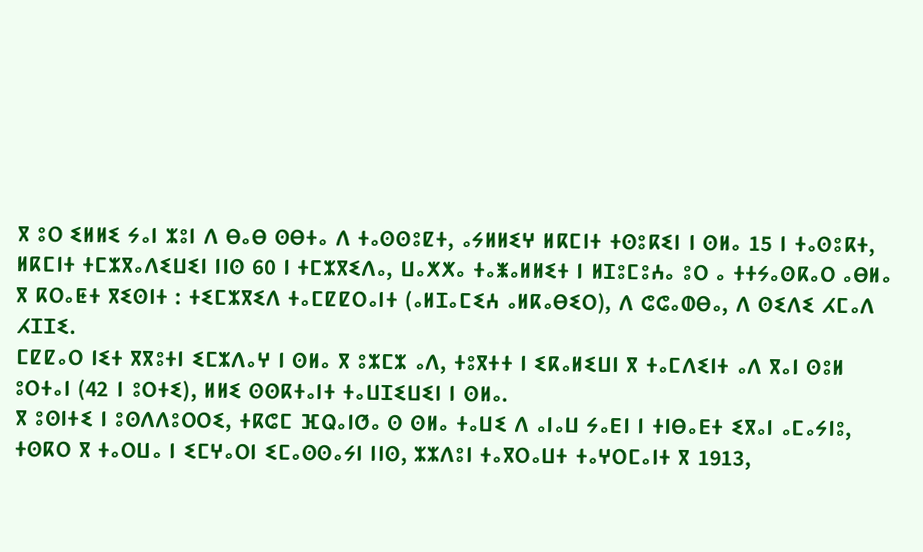ⴳ ⵓⵔ ⵉⵍⵍⵉ ⵢⴰⵏ ⵣⵓⵏ ⴷ ⴱⴰⴱ ⵙⴱⵜⴰ ⴷ ⵜⴰⵙⵙⵓⵇⵜ, ⴰⵢⵍⵍⵉⵖ ⵍⴽⵎⵏⵜ ⵜⵙⵓⴽⵉⵏ ⵏ ⵙⵍⴰ 15 ⵏ ⵜⴰⵙⵓⴽⵜ, ⵍⴽⵎⵏⵜ ⵜⵎⵣⴳⴰⴷⵉⵡⵉⵏ ⵏⵏⵙ 60 ⵏ ⵜⵎⵣⴳⵉⴷⴰ, ⵡⴰⵅⵅⴰ ⵜⴰⵥⴰⵍⵍⵉⵜ ⵏ ⵍⵊⵓⵎⵓⵄⴰ ⵓⵔ ⴰ ⵜⵜⵢⴰⵙⴽⴰⵔ ⴰⴱⵍⴰ ⴳ ⴽⵔⴰⵟⵜ ⴳⵉⵙⵏⵜ : ⵜⵉⵎⵣⴳⵉⴷ ⵜⴰⵎⵇⵇⵔⴰⵏⵜ (ⴰⵍⵊⴰⵎⵉⵄ ⴰⵍⴽⴰⴱⵉⵔ), ⴷ ⵛⵛⴰⵀⴱⴰ, ⴷ ⵙⵉⴷⵉ ⵃⵎⴰⴷ ⵃⵊⵊⵉ.
ⵎⵇⵇⴰⵔ ⵏⵉⵜ ⴳⴳⵓⵜⵏ ⵉⵎⵣⴷⴰⵖ ⵏ ⵙⵍⴰ ⴳ ⵓⵣⵎⵣ ⴰⴷ, ⵜⵓⴳⵜⵜ ⵏ ⵉⴽⴰⵍⵉⵡⵏ ⴳ ⵜⴰⵎⴷⵉⵏⵜ ⴰⴷ ⴳⴰⵏ ⵙⵓⵍ ⵓⵔⵜⴰⵏ (42 ⵏ ⵓⵔⵜⵉ), ⵍⵍⵉ ⵙⵙⴽⵜⴰⵏⵜ ⵜⴰⵡⵊⵉⵡⵉⵏ ⵏ ⵙⵍⴰ.
ⴳ ⵓⵙⵏⵜⵉ ⵏ ⵓⵙⴷⴷⵓⵔⵔⵉ, ⵜⴽⵛⵎ ⴼⵕⴰⵏⵚⴰ ⵙ ⵙⵍⴰ ⵜⴰⵡⵉ ⴷ ⴰⵏⴰⵡ ⵢⴰⴹⵏ ⵏ ⵜⵏⴱⴰⴹⵜ ⵉⴳⴰⵏ ⴰⵎⴰⵢⵏⵓ, ⵜⵙⴽⵔ ⴳ ⵜⴰⵔⵡⴰ ⵏ ⵉⵎⵖⴰⵔⵏ ⵉⵎⴰⵙⵙⴰⵢⵏ ⵏⵏⵙ, ⵣⵣⴷⵓⵏ ⵜⴰⴳⵔⴰⵡⵜ ⵜⴰⵖⵔⵎⴰⵏⵜ ⴳ 1913,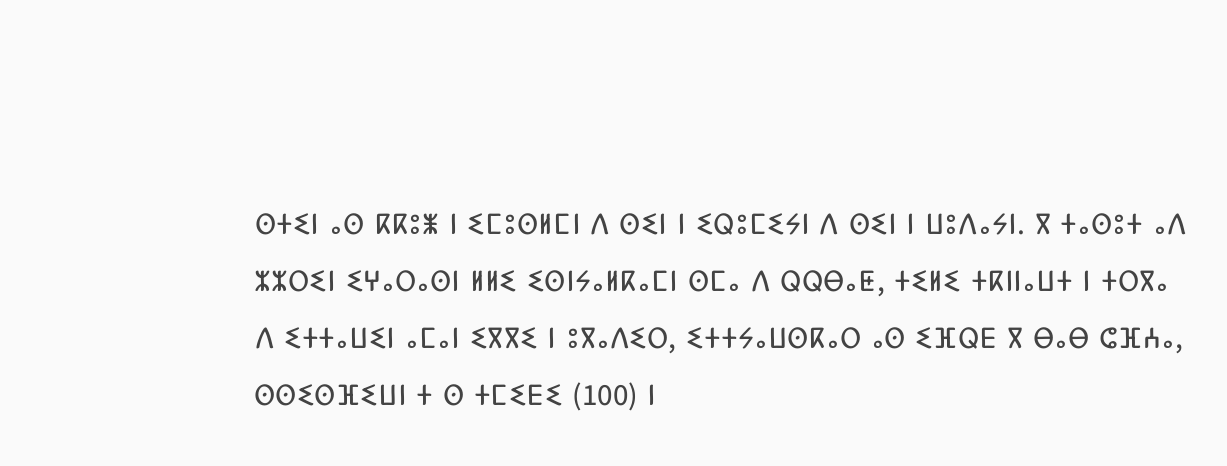ⵙⵜⵉⵏ ⴰⵙ ⴽⴽⵓⵥ ⵏ ⵉⵎⵓⵙⵍⵎⵏ ⴷ ⵙⵉⵏ ⵏ ⵉⵕⵓⵎⵉⵢⵏ ⴷ ⵙⵉⵏ ⵏ ⵡⵓⴷⴰⵢⵏ. ⴳ ⵜⴰⵙⵓⵜ ⴰⴷ ⵣⵣⵔⵉⵏ ⵉⵖⴰⵔⴰⵙⵏ ⵍⵍⵉ ⵉⵙⵏⵢⴰⵍⴽⴰⵎⵏ ⵙⵎⴰ ⴷ ⵕⵕⴱⴰⵟ, ⵜⵉⵍⵉ ⵜⴽⵏⵏⴰⵡⵜ ⵏ ⵜⵔⴳⴰ ⴷ ⵉⵜⵜⴰⵡⵉⵏ ⴰⵎⴰⵏ ⵉⴳⴳⵉ ⵏ ⵓⴳⴰⴷⵉⵔ, ⵉⵜⵜⵢⴰⵡⵙⴽⴰⵔ ⴰⵙ ⵉⴼⵕⴹ ⴳ ⴱⴰⴱ ⵛⴼⵄⴰ, ⵙⵙⵉⵙⴼⵉⵡⵏ ⵜ ⵙ ⵜⵎⵉⴹⵉ (100) ⵏ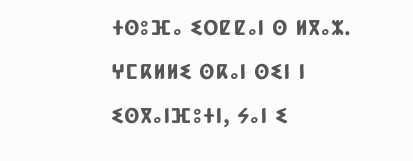ⵜⵙⵓⴼⴰ ⵉⵔⵇⵇⴰⵏ ⵙ ⵍⴳⴰⵣ. ⵖⵎⴽⵍⵍⵉ ⵙⴽⴰⵏ ⵙⵉⵏ ⵏ ⵉⵙⴳⴰⵏⴼⵓⵜⵏ, ⵢⴰⵏ ⵉ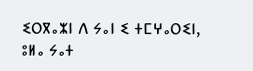ⵉⵔⴳⴰⵣⵏ ⴷ ⵢⴰⵏ ⵉ ⵜⵎⵖⴰⵔⵉⵏ, ⵓⵍⴰ ⵢⴰⵜ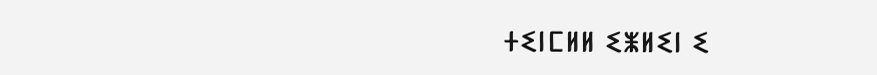ⵜⵉⵏⵎⵍⵍ ⵉⵥⵍⵉⵏ ⵉ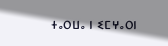ⵜⴰⵔⵡⴰ ⵏ ⵉⵎⵖⴰⵔⵏ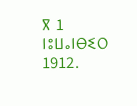ⴳ 1 ⵏⵓⵡⴰⵏⴱⵉⵔ 1912.